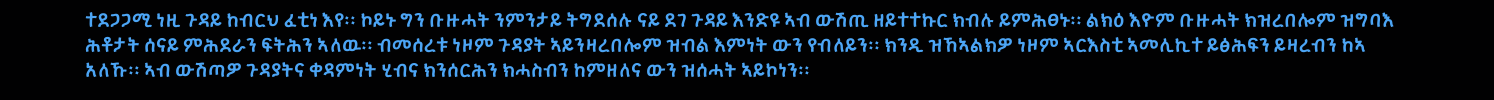ተደጋጋሚ ነዚ ጉዳይ ከብርህ ፈቲነ እየ፡፡ ኮይኑ ግን ቡዙሓት ንምንታይ ትግደሰሉ ናይ ደገ ጉዳይ እንድዩ ኣብ ውሽጢ ዘይተተኩር ክብሉ ይምሕፀኑ፡፡ ልክዕ እዮም ቡዙሓት ክዝረበሎም ዝግባእ ሕቶታት ሰናይ ምሕደራን ፍትሕን ኣለዉ፡፡ ብመሰረቱ ነዞም ጉዳያት ኣይንዛረበሎም ዝብል እምነት ውን የብለይን፡፡ ክንዲ ዝኸኣልክዎ ነዞም ኣርእስቲ ኣመሊኪተ ይፅሕፍን ይዛረብን ከኣ አለኹ፡፡ ኣብ ውሽጣዎ ጉዳያትና ቀዳምነት ሂብና ክንሰርሕን ክሓስብን ከምዘለና ውን ዝሰሓት ኣይኮነን፡፡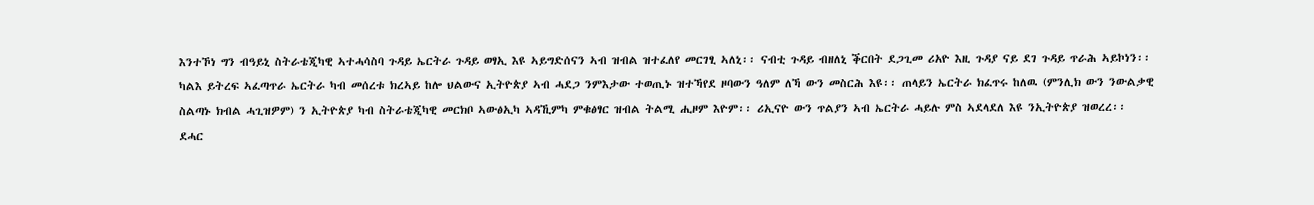እንተኾነ ግን ብዓይኒ ስትራቴጂካዊ ኣተሓሳስባ ጉዳይ ኤርትራ ጉዳይ ወፃኢ እዩ ኣይግድሰናን ኣብ ዝብል ዝተፈለየ መርገፂ ኣለኒ፡፡ ናብቲ ጉዳይ ብዘለኒ ቕርበት ደጋጊመ ሪአዮ እዚ ጉዳያ ናይ ደገ ጉዳይ ጥራሕ ኣይኮነን፡፡ ካልእ ይትረፍ ኣፈጣጥራ ኤርትራ ካብ መሰረቱ ክረኣይ ከሎ ህልውና ኢትዮጵያ ኣብ ሓደጋ ንምእታው ተወጢኑ ዝተኻየደ ዞባውን ዓለም ለኻ ውን መስርሕ እዩ፡፡ ጠላይን ኤርትራ ክፈጥሩ ከለዉ (ምንሊክ ውን ንውልቃዊ ስልጣኑ ክብል ሓጊዝዎም) ን ኢትዮጵያ ካብ ስትራቴጂካዊ መርክቦ ኣውፅኢካ ኣዳኺምካ ምቁፅፃር ዝብል ትልሚ ሒዞም እዮም፡፡ ሪኢናዮ ውን ጥልያን ኣብ ኤርትራ ሓይሉ ምስ ኣደላደለ እዩ ንኢትዮጵያ ዝወረረ፡፡
ደሓር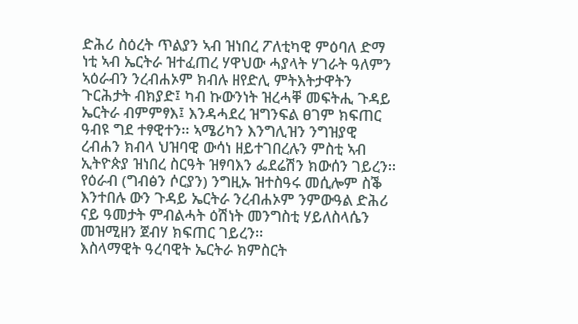ድሕሪ ስዕረት ጥልያን ኣብ ዝነበረ ፖለቲካዊ ምዕባለ ድማ ነቲ ኣብ ኤርትራ ዝተፈጠረ ሃዋህው ሓያላት ሃገራት ዓለምን ኣዕራብን ንረብሐኦም ክብሉ ዘየድሊ ምትእትታዋትን ጉርሕታት ብክያድ፤ ካብ ኩውንነት ዝረሓቐ መፍትሒ ጉዳይ ኤርትራ ብምምፃእ፤ እንዳሓደረ ዝግንፍል ፀገም ክፍጠር ዓብዩ ግደ ተፃዊተን፡፡ ኣሜሪካን እንግሊዝን ንግዝያዊ ረብሐን ክብላ ህዝባዊ ውሳነ ዘይተገበረሉን ምስቲ ኣብ ኢትዮጵያ ዝነበረ ስርዓት ዝፃባእን ፌደሬሽን ክውሰን ገይረን፡፡ የዕራብ (ግብፅን ሶርያን) ንግዚኡ ዝተስዓሩ መሲሎም ስቕ እንተበሉ ውን ጉዳይ ኤርትራ ንረብሐኦም ንምውዓል ድሕሪ ናይ ዓመታት ምብልሓት ዕሽነት መንግስቲ ሃይለስላሴን መዝሚዘን ጀብሃ ክፍጠር ገይረን፡፡
እስላማዊት ዓረባዊት ኤርትራ ክምስርት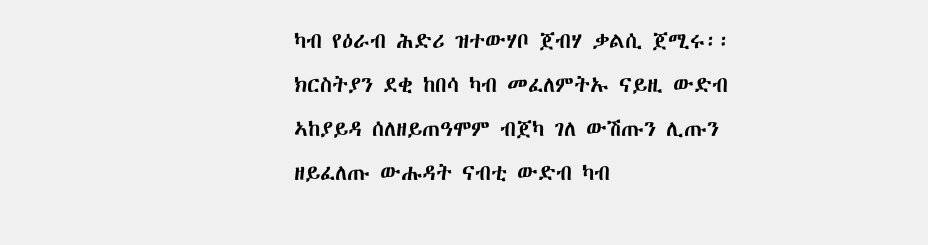ካብ የዕራብ ሕድሪ ዝተውሃቦ ጀብሃ ቃልሲ ጀሚሩ፡፡ ክርስትያን ደቂ ከበሳ ካብ መፈለምትኡ ናይዚ ውድብ ኣከያይዳ ሰለዘይጠዓሞም ብጀካ ገለ ውሽጡን ሊጡን ዘይፈለጡ ውሑዳት ናብቲ ውድብ ካብ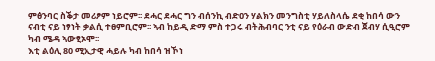ምፅንባር ስቕታ መሪፆም ነይሮም፡፡ ደሓር ደሓር ግን ብሰንኪ ብድዐን ሃልክን መንግስቲ ሃይለስላሴ ደቂ ከበሳ ውን ናብቲ ናይ ነፃነት ቃልሲ ተፀምቢሮም፡፡ ኣብ ከይዲ ድማ ምስ ተጋሩ ብትሕብባር ንቲ ናይ የዕራብ ውድብ ጀብሃ ሲዒሮም ካብ ሜዳ ኣውፂኦሞ፡፡
እቲ ልዕሊ 80 ሚኢታዊ ሓይሉ ካብ ከበሳ ዝኾነ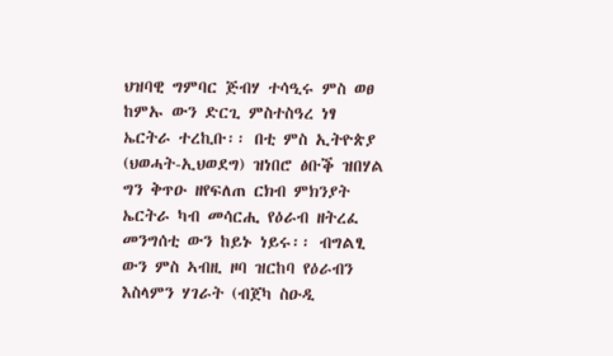ህዝባዊ ግምባር ጅብሃ ተሳዒሩ ምስ ወፀ ከምኡ ውን ድርጊ ምስተስዓረ ነፃ ኤርትራ ተረኪቡ፡፡ በቲ ምስ ኢትዮጵያ (ህወሓት-ኢህወደግ) ዝነበሮ ፅቡቕ ዝበሃል ግን ቅጥዑ ዘየፍለጠ ርክብ ምክንያት ኤርትራ ካብ መሳርሒ የዕራብ ዘትረፈ መንግሰቲ ውን ከይኑ ነይሩ፡፡ ብግልፂ ውን ምስ ኣብዚ ዞባ ዝርከባ የዕራብን እስላምን ሃገራት (ብጀካ ስዑዲ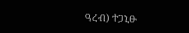ዓረብ) ተጋኒፁ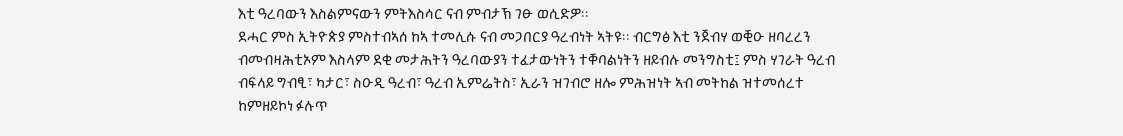እቲ ዓረባውን እስልምናውን ምትእስሳር ናብ ምብታኽ ገፁ ወሲድዎ፡፡
ደሓር ምስ ኢትዮጵያ ምስተብኣሰ ከኣ ተመሊሱ ናብ መጋበርያ ዓረብነት ኣትዩ፡፡ ብርግፅ እቲ ንጀብሃ ወቒዑ ዘባረረን ብመብዛሕቲኦም እስላም ደቂ መታሕትን ዓረባውያን ተፈታውነትን ተቐባልነትን ዘይብሉ መንግስቲ፤ ምስ ሃገራት ዓረብ ብፍላይ ግብፂ፣ ካታር፣ ስዑዲ ዓረብ፣ ዓረብ ኢምሬትስ፣ ኢራን ዝገብሮ ዘሎ ምሕዝነት ኣብ መትከል ዝተመሰረተ ከምዘይኮነ ፉሉጥ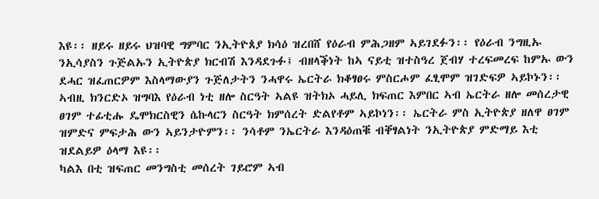እዩ፡፡ ዘይሩ ዘይሩ ህዝባዊ ግምባር ንኢትዮጰያ ክሳዕ ዝረበሸ የዕራብ ምሕጋዘም ኣይገደፉን፡፡ የዕራብ ንግዚኡ ንኢሳያስን ጉጅልኡን ኢትዮጵያ ክርብሽ እንዳደጉፉ፤ ብዘላቕነት ከኣ ናይቲ ዝተስዓረ ጀብሃ ተረፍመረፍ ከምኡ ውን ደሓር ዝፈጠርዎም እስላማውያን ጉጅለታትን ንሓዋሩ ኤርትራ ክቆፃፀሩ ምስርሖም ፈፂሞም ዝገድፍዎ ኣይኮኑን፡፡
ኣብዚ ክንርድኦ ዝግባእ የዕራብ ነቲ ዘሎ ስርዓት ኣልዩ ዝትክኦ ሓይሊ ክፍጠር እምበር ኣብ ኤርትራ ዘሎ መሰረታዊ ፀገም ተፊቲሑ ዴሞክርስዊን ሴኩላርን ስርዓት ክምሰረት ድልየቶም ኣይኮነን፡፡ ኤርትራ ምስ ኢትዮጵያ ዘለዋ ፀገም ዝምድና ምፍታሕ ውን ኣይንታዮምን፡፡ ንሳቶም ንኤርትራ እንዳዕጠቑ ብቐፃልነት ንኢትዮጵያ ምድማይ እቲ ዝደልይዎ ዕላማ እዩ፡፡
ካልእ በቲ ዝፍጠር መንግስቲ መሰረት ገይሮም ኣብ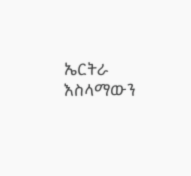ኤርትራ እስላማውን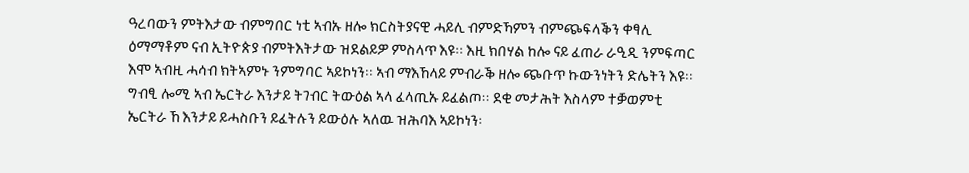ዓረባውን ምትእታው ብምግበር ነቲ ኣብኡ ዘሎ ክርስትያናዊ ሓይሊ ብምድኻምን ብምጭፍላቕን ቀፃሊ ዕማማቶም ናብ ኢትዮጵያ ብምትእትታው ዝደልይዎ ምስላጥ እዩ፡፡ እዚ ክበሃል ከሎ ናይ ፈጠራ ራዒዲ ንምፍጣር እሞ ኣብዚ ሓሳብ ክትኣምኑ ንምግባር ኣይኮነን፡፡ ኣብ ማእኸላይ ምብራቕ ዘሎ ጭቡጥ ኩውንነትን ድሌትን እዩ፡፡ ግብፂ ሎሚ ኣብ ኤርትራ እንታይ ትገብር ትውዕል ኣላ ፈላጢኡ ይፈልጦ፡፡ ደቂ መታሕት እስላም ተቓወምቲ ኤርትራ ኸ እንታይ ይሓስቡን ይፈትሉን ይውዕሉ ኣለዉ ዝሕባእ ኣይኮነን፡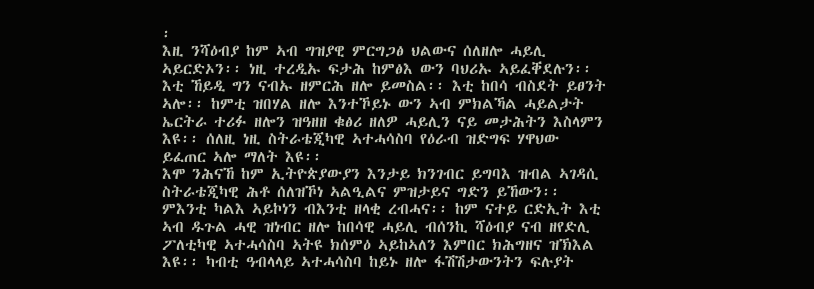፡
እዚ ንሻዕብያ ከም ኣብ ግዝያዊ ምርግጋፅ ህልውና ሰለዘሎ ሓይሊ ኣይርድኦን፡፡ ነዚ ተረዲኡ ፍታሕ ከምፅእ ውን ባህሪኡ ኣይፈቐደሉን፡፡ እቲ ኸይዲ ግን ናብኡ ዘምርሕ ዘሎ ይመስል፡፡ እቲ ከበሳ ብስደት ይፀንት ኣሎ፡፡ ከምቲ ዝበሃል ዘሎ እንተኾይኑ ውን ኣብ ምክልኻል ሓይልታት ኤርትራ ተሪፉ ዘሎን ዝዓዘዘ ቁፅሪ ዘለዎ ሓይሊን ናይ መታሕትን እስላምን እዩ፡፡ ሰለዚ ነዚ ስትራቴጂካዊ ኣተሓሳስባ የዕራብ ዝድግፍ ሃዋህው ይፈጠር ኣሎ ማለት እዩ፡፡
እሞ ንሕናኸ ከም ኢትዮጵያውያን እንታይ ክንገብር ይግባእ ዝብል ኣገዳሲ ስትራቴጂካዊ ሕቶ ሰለዝኾነ ኣልዒልና ምዝታይና ግድን ይኸውን፡፡ ምእንቲ ካልእ ኣይኮነን ብእንቲ ዘላቂ ረብሓና፡፡ ከም ናተይ ርድኢት እቲ ኣብ ዱጉል ሓዊ ዝነብር ዘሎ ከበሳዊ ሓይሊ ብሰንኪ ሻዕብያ ናብ ዘየድሊ ፖለቲካዊ ኣተሓሳስባ ኣትዩ ክሰምዕ ኣይከኣለን እምበር ክሕግዘና ዝኽእል እዩ፡፡ ካብቲ ዓብላላይ ኣተሓሳስባ ከይኑ ዘሎ ፋሽሽታውንትን ፍሉያት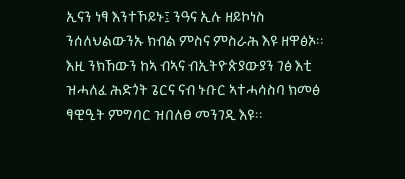ኢናን ነፃ እንተኾይኑ፤ ንዓና ኢሉ ዘይኮነስ ንሰለህልውንኡ ክብል ምስና ምስራሕ እዩ ዘዋፅኦ፡፡ እዚ ንክኸውን ከኣ ብኣና ብኢትዮጵያውያን ገፅ እቲ ዝሓለፈ ሕድጎት ጌርና ናብ ኑቡር ኣተሓሳስባ ክመፅ ፃዊዒት ምግባር ዝበለፀ መንገዲ እዩ፡፡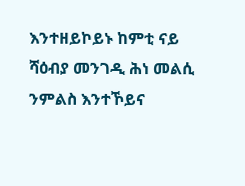እንተዘይኮይኑ ከምቲ ናይ ሻዕብያ መንገዲ ሕነ መልሲ ንምልስ እንተኾይና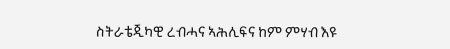ስትራቴጂካዊ ረብሓና ኣሕሊፍና ከም ምሃብ እዩ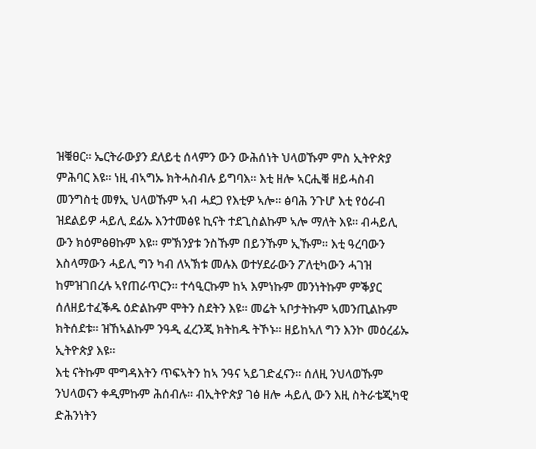ዝቑፀር፡፡ ኤርትራውያን ደለይቲ ሰላምን ውን ውሕሰነት ህላወኹም ምስ ኢትዮጵያ ምሕባር እዩ፡፡ ነዚ ብኣግኡ ክትሓስብሉ ይግባእ፡፡ እቲ ዘሎ ኣርሒቑ ዘይሓስብ መንግስቲ መፃኢ ህላወኹም ኣብ ሓደጋ የእቲዎ ኣሎ፡፡ ፅባሕ ንጉሆ እቲ የዕራብ ዝደልይዎ ሓይሊ ደፊኡ እንተመፅዩ ኪናት ተደጊስልኩም ኣሎ ማለት እዩ፡፡ ብሓይሊ ውን ክዕምፅፀኩም እዩ፡፡ ምኽንያቱ ንስኹም በይንኹም ኢኹም፡፡ እቲ ዓረባውን እስላማውን ሓይሊ ግን ካብ ለኣኽቱ መሉእ ወተሃደራውን ፖለቲካውን ሓገዝ ከምዝገበረሉ ኣየጠራጥርን፡፡ ተሳዒርኩም ከኣ እምነኩም መንነትኩም ምቕያር ሰለዘይተፈቕዱ ዕድልኩም ሞትን ስደትን እዩ፡፡ መሬት ኣቦታትኩም ኣመንጢልኩም ክትሰደቱ፡፡ ዝኸኣልኩም ንዓዲ ፈረንጂ ክትከዱ ትኾኑ፡፡ ዘይከኣለ ግን እንኮ መዕረፊኡ ኢትዮጵያ እዩ፡፡
እቲ ናትኩም ሞግዳእትን ጥፍኣትን ከኣ ንዓና ኣይገድፈናን፡፡ ሰለዚ ንህላወኹም ንህላወናን ቀዲምኩም ሕሰብሉ፡፡ ብኢትዮጵያ ገፅ ዘሎ ሓይሊ ውን እዚ ስትራቴጂካዊ ድሕንነትን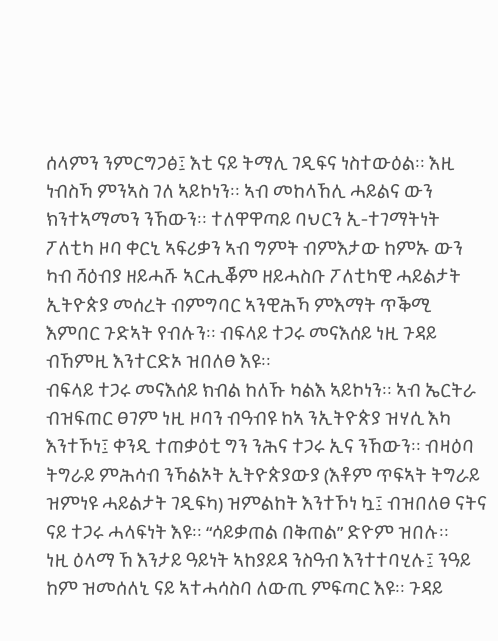ሰላምን ንምርግጋፅ፤ እቲ ናይ ትማሊ ገዲፍና ነስተውዕል፡፡ እዚ ነብስኻ ምንኣስ ገለ ኣይኮነን፡፡ ኣብ መከላኸሊ ሓይልና ውን ክንተኣማመን ንኸውን፡፡ ተለዋዋጣይ ባህርን ኢ-ተገማትነት ፖለቲካ ዞባ ቀርኒ ኣፍሪቃን ኣብ ግምት ብምእታው ከምኡ ውን ካብ ሻዕብያ ዘይሓሹ ኣርሒቖም ዘይሓስቡ ፖለቲካዊ ሓይልታት ኢትዮጵያ መሰረት ብምግባር ኣንዊሕኻ ምእማት ጥቕሚ እምበር ጉድኣት የብሉን፡፡ ብፍላይ ተጋሩ መናእሰይ ነዚ ጉዳይ ብኸምዚ እንተርድኦ ዝበለፀ እዩ፡፡
ብፍላይ ተጋሩ መናእሰይ ክብል ከለኹ ካልእ ኣይኮነን፡፡ ኣብ ኤርትራ ብዝፍጠር ፀገም ነዚ ዞባን ብዓብዩ ከኣ ንኢትዮጵያ ዝሃሲ እካ እንተኾነ፤ ቀንዲ ተጠቃዕቲ ግን ንሕና ተጋሩ ኢና ንኸውን፡፡ ብዛዕባ ትግራይ ምሕሳብ ንኻልኦት ኢትዮጵያውያ (እቶም ጥፍኣት ትግራይ ዝምነዩ ሓይልታት ገዲፍካ) ዝምልከት እንተኾነ ኳ፤ ብዝበለፀ ናትና ናይ ተጋሩ ሓላፍነት እዩ፡፡ “ሳይቃጠል በቅጠል” ድዮም ዝበሉ፡፡
ነዚ ዕላማ ኸ እንታይ ዓይነት ኣከያይዳ ንስዓብ እንተተባሂሉ፤ ንዓይ ከም ዝመሰለኒ ናይ ኣተሓሳስባ ለውጢ ምፍጣር እዩ፡፡ ጉዳይ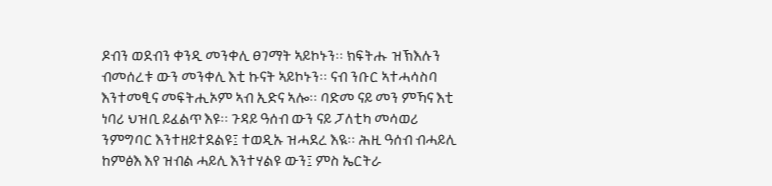ዶብን ወደብን ቀንዲ መንቀሊ ፀገማት ኣይኮኑን፡፡ ክፍትሑ ዝኽእሉን ብመሰረቱ ውን መንቀሊ እቲ ኩናት ኣይኮኑን፡፡ ናብ ንቡር ኣተሓሳስባ እንተመፂና መፍትሒኦም ኣብ ኢድና ኣሎ፡፡ ባድመ ናይ መን ምኻና እቲ ነባሪ ህዝቢ ይፈልጥ እዩ፡፡ ጉዳይ ዓሰብ ውን ናይ ፓለቲካ መሳወሪ ንምግባር እንተዘይተደልዩ፤ ተወዲኡ ዝሓደረ እዪ፡፡ ሕዚ ዓሰብ ብሓይሊ ከምፅእ እየ ዝብል ሓይሊ እንተሃልዩ ውን፤ ምስ ኤርትራ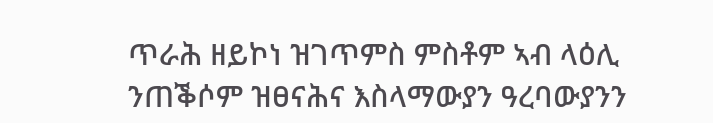ጥራሕ ዘይኮነ ዝገጥምስ ምስቶም ኣብ ላዕሊ ንጠቕሶም ዝፀናሕና እስላማውያን ዓረባውያንን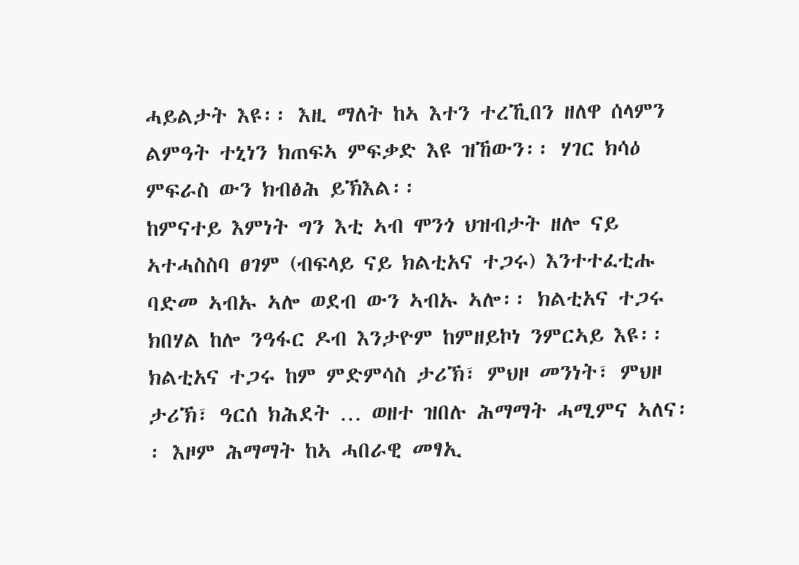ሓይልታት እዩ፡፡ እዚ ማለት ከኣ እተን ተረኺበን ዘለዋ ሰላምን ልምዓት ተኒነን ክጠፍኣ ምፍቃድ እዩ ዝኸውን፡፡ ሃገር ክሳዕ ምፍራስ ውን ክብፅሕ ይኽእል፡፡
ከምናተይ እምነት ግን እቲ ኣብ ሞንጎ ህዝብታት ዘሎ ናይ ኣተሓስስባ ፀገም (ብፍላይ ናይ ክልቲአና ተጋሩ) እንተተፈቲሑ ባድመ ኣብኡ ኣሎ ወደብ ውን ኣብኡ ኣሎ፡፡ ክልቲአና ተጋሩ ክበሃል ከሎ ንዓፋር ዶብ እንታዮም ከምዘይኮነ ንምርኣይ እዩ፡፡
ክልቲአና ተጋሩ ከም ምድምሳስ ታሪኽ፣ ምህዞ መንነት፣ ምህዞ ታሪኽ፣ ዓርሰ ክሕደት … ወዘተ ዝበሉ ሕማማት ሓሚምና ኣለና፡፡ እዞም ሕማማት ከኣ ሓበራዊ መፃኢ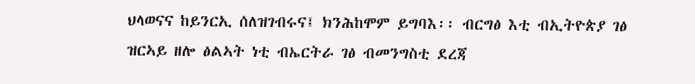ህላወናና ከይንርኢ ሰለዝገብሩና፤ ክንሕከሞም ይግባእ፡፡ ብርግፅ እቲ ብኢትዮጵያ ገፅ ዝርኣይ ዘሎ ፅልኣት ነቲ ብኤርትራ ገፅ ብመንግስቲ ደረጃ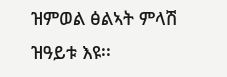ዝምወል ፅልኣት ምላሽ ዝዓይቱ እዩ፡፡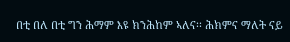በቲ በለ በቲ ግን ሕማም እዩ ክንሕከም ኣለና፡፡ ሕክምና ማለት ናይ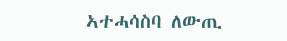ኣተሓሳስባ ለውጢ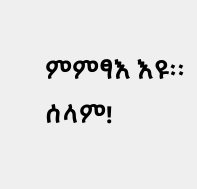ምምፃእ እዩ፡፡
ሰላም!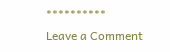**********
Leave a Comment